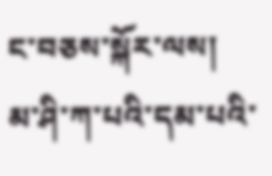ང་བཅས་སྐོར་ལས།
མ་ཤི་ཀ་པའི་དམ་པའི་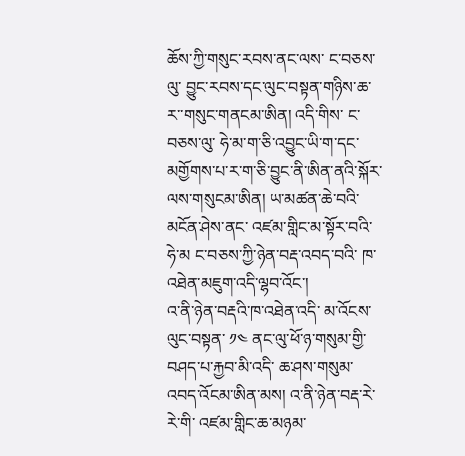ཆོས་ཀྱི་གསུང་རབས་ནང་ལས་ ང་བཅས་ལུ་ བྱུང་རབས་དང་ལུང་བསྟན་གཉིས་ཆ་ར་་གསུང་གནངམ་ཨིན། འདི་གིས་ ང་བཅས་ལུ་ ཧེ་མ་ག་ཅི་འབྱུང་ཡི་ག་དང་ མགྱོགས་པ་ར་ག་ཅི་བྱུང་ནི་ཨིན་ནའི་སྐོར་ལས་གསུངམ་ཨིན། ཡ་མཚན་ཆེ་བའི་མངོན་ཤེས་ནང་ འཛམ་གླིང་མ་སྟོར་བའི་ཧེ་མ ང་བཅས་ཀྱི་ཉེན་བརྡ་འབད་བའི་ ཁ་འཐེན་མཇུག་འདི་ལྷབ་འོང་།
འ་ནི་ཉེན་བརྡའི་ཁ་འཐེན་འདི་ མ་འོངས་ལུང་བསྟན་ ༡༤ ནང་ལུ་ཕོ་ཉ་གསུམ་གྱི་བཤད་པ་རྐྱབ་མི་འདི་ ཆ་ཤས་གསུམ་འབད་འོངམ་ཨིན་མས། འ་ནི་ཉེན་བརྡ་རེ་རེ་གི་ འཛམ་གླིང་ཆ་མཉམ་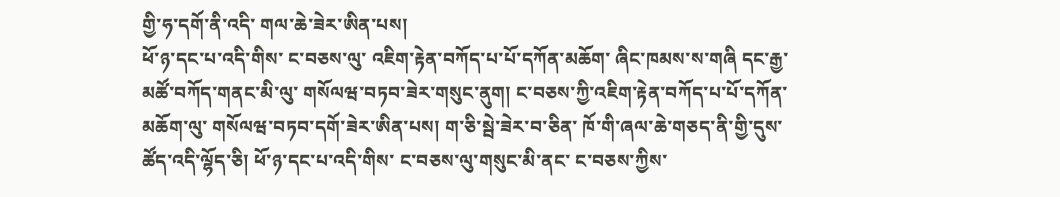གྱི་ཧ་དགོ་ནི་འདི་ གལ་ཆེ་ཟེར་ཨིན་པས།
ཕོ་ཉ་དང་པ་འདི་གིས་ ང་བཅས་ལུ་ འཇིག་རྟེན་བཀོད་པ་པོ་དཀོན་མཆོག་ ཞིང་ཁམས་ས་གཞི དང་རྒྱ་མཚོ་བཀོད་གནང་མི་ལུ་ གསོལཝ་བཏབ་ཟེར་གསུང་ནུག། ང་བཅས་ཀྱི་འཇིག་རྟེན་བཀོད་པ་པོ་དཀོན་མཆོག་ལུ་ གསོལཝ་བཏབ་དགོ་ཟེར་ཨིན་པས། ག་ཅི་སྦེ་ཟེར་བ་ཅིན་ ཁོ་གི་ཞལ་ཆེ་གཅད་ནི་གྱི་དུས་ཚོད་འདི་ལྷོད་ཅི། ཕོ་ཉ་དང་པ་འདི་གིས་ ང་བཅས་ལུ་གསུང་མི་ནང་ ང་བཅས་ཀྱིས་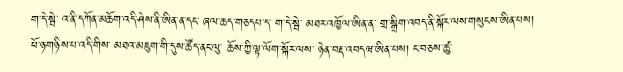ག་དེ་སྦེ་ འ་ནི་དཀོན་མཆོག་འདི་ཤེས་ནི་ཨིན་ན་དང་ ཞལ་ཆད་གཅདཔ་ད་ ག་དེ་སྦེ་ མཐར་འཁྱོལ་ཨིན་ན་ གྲ་སྒྲིག་འབད་ནི་སྐོར་ལས་གསུངས་ཨིན་པས།
ཕོ་ཉ་གཉིས་པ་འདི་གིས་ མཐའ་མཇུག་གི་དུས་ཚོད་ནང་ལུ་ ཆོས་ཀྱི་ལྟ་ལོག་སྐོར་ལས་ ཉེན་བརྡ་འབདཝ་ཨིན་པས། ང་བཅས་ཚུ་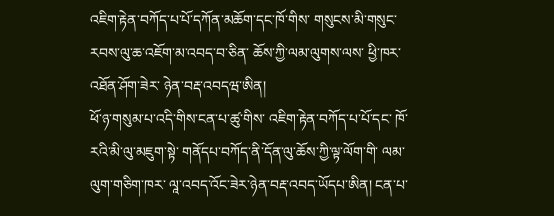འཇིག་རྟེན་བཀོད་པ་པོ་དཀོན་མཆོག་དང་ཁོ་གིས་ གསུངས་མི་གསུང་རབས་ལུ་ཆ་འཇོག་མ་འབད་བ་ཅིན་ ཆོས་ཀྱི་ལམ་ལུགས་ལས་ ཕྱི་ཁར་འཐོན་ཤོག་ཟེར་ ཉེན་བརྡ་འབདཝ་ཨིན།
ཕོ་ཉ་གསུམ་པ་འདི་གིས་ངན་པ་ཚུ་གིས་ འཇིག་རྟེན་བཀོད་པ་པོ་དང་ ཁོ་རའི་མི་ལུ་མཇུག་སྟེ་ གནོདཔ་བཀོད་ནི་དོན་ལུ་ཆོས་ཀྱི་ལྟ་ལོག་གི་ ལམ་ལུག་གཅིག་ཁར་ ལཱ་འབད་འོང་ཟེར་ཉེན་བརྡ་འབད་ཡོདཔ་ཨིན། ངན་པ་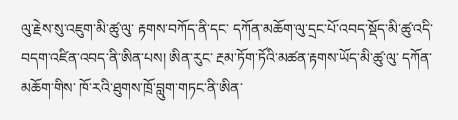ལུ་རྗེས་སུ་འཇུག་མི་ཚུ་ལུ་ རྟགས་བཀོད་ནི་དང་ དཀོན་མཆོག་ལུ་དྲང་པོ་འབད་སྡོད་མི་ཚུ་འདི་བདག་འཛིན་འབད་ནི་ཨིན་པས། ཨིན་རུང་ རྔམ་ཏོག་ཏོའི་མཚན་རྟགས་ཡོད་མི་ཚུ་ལུ་ དཀོན་མཆོག་གིས་ ཁོ་རའི་ཐུགས་ཁྲོ་བླུག་གཏང་ནི་ཨིན་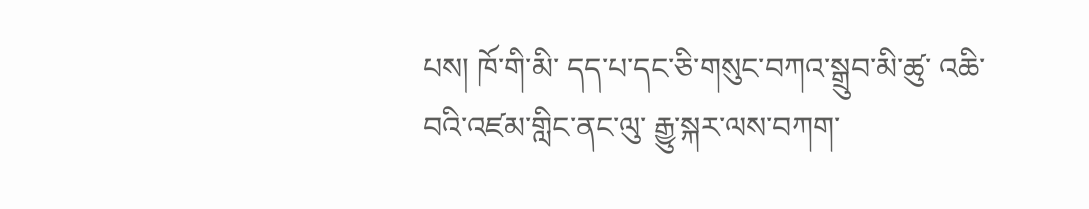པས། ཁོ་གི་མི་ དད་པ་དང་ཅི་གསུང་བཀའ་སྒྲུབ་མི་ཚུ་ འཆི་བའི་འཛམ་གླིང་ནང་ལུ་ རྒྱུ་སྐར་ལས་བཀག་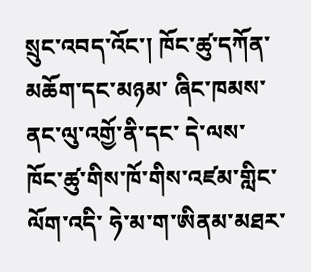སྲུང་འབད་འོང་། ཁོང་ཚུ་དཀོན་མཆོག་དང་མཉམ་ ཞིང་ཁམས་ནང་ལུ་འགྱོ་ནི་དང་ དེ་ལས་ ཁོང་ཚུ་གིས་ཁོ་གིས་འཛམ་གླིང་ལོག་འདི་ ཧེ་མ་ག་ཨིནམ་མཐར་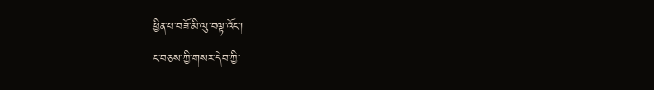ཕྱིན་པ་བཟོ་མི་ལུ་བལྟ་འོང་།
ང་བཅས་ཀྱི་གསར་དེབ་ཀྱི་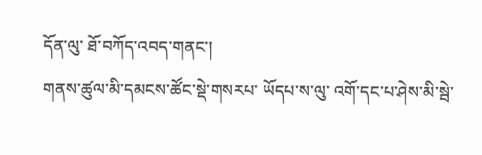དོན་ལུ་ ཐོ་བཀོད་འབད་གནང་།
གནས་ཚུལ་མི་དམངས་ཚོང་སྡེ་གསརཔ་ ཡོདཔ་ས་ལུ་ འགོ་དང་པ་ཤེས་མི་སྦེ་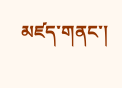མཛད་གནང་།